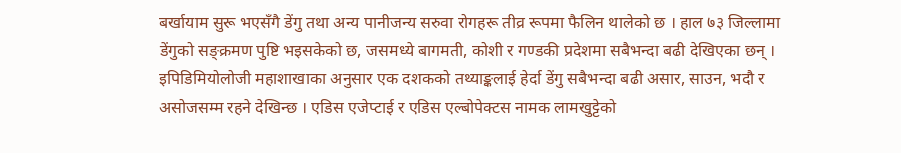बर्खायाम सुरू भएसँगै डेंगु तथा अन्य पानीजन्य सरुवा रोगहरू तीव्र रूपमा फैलिन थालेको छ । हाल ७३ जिल्लामा डेंगुको सङ्क्रमण पुष्टि भइसकेको छ, जसमध्ये बागमती, कोशी र गण्डकी प्रदेशमा सबैभन्दा बढी देखिएका छन् । इपिडिमियोलोजी महाशाखाका अनुसार एक दशकको तथ्याङ्कलाई हेर्दा डेंगु सबैभन्दा बढी असार, साउन, भदौ र असोजसम्म रहने देखिन्छ । एडिस एजेप्टाई र एडिस एल्बोपेक्टस नामक लामखुट्टेको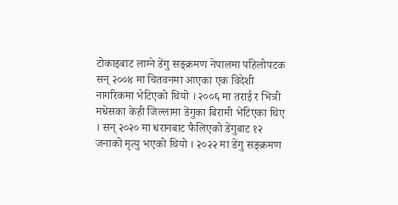टोकाइबाट लाग्ने डेंगु सङ्क्रमण नेपालमा पहिलोपटक सन् २००४ मा चितवनमा आएका एक विदेशी नागरिकमा भेटिएको थियो । २००६ मा तराई र भित्री मधेसका केही जिल्लामा डेंगुका बिरामी भेटिएका थिए । सन् २०२० मा धरानबाट फैलिएको डेंगुबाट १२ जनाको मृत्यु भएको थियो । २०२२ मा डेंगु सङ्क्रमण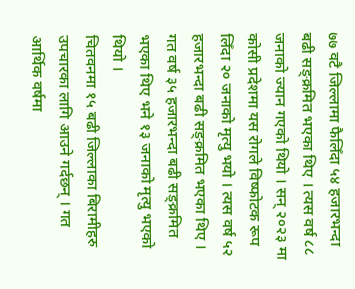७७ वटै जिल्लामा फैलिँदा ५४ हजारभन्दा बढी सङ्क्रमित भएका थिए । त्यस वर्ष ८८ जनाको ज्यान गएको थियो । सन् २०२३ मा कोसी प्रदेशमा यस रोगले विष्फोटक रूप लिँदा २० जनाको मृत्यु भयो । त्यस वर्ष ५२ हजारभन्दा बढी सङ्क्रमित भएका थिए । गत वर्ष ३५ हजारभन्दा बढी सङ्क्रमित भएका थिए भने १३ जनाको मृत्यु भएको थियो ।
चितवनमा १५ बढी जिल्लाका बिरामीहरु उपचारका लागि आउने गर्दछन् । गत आर्थिक वर्षमा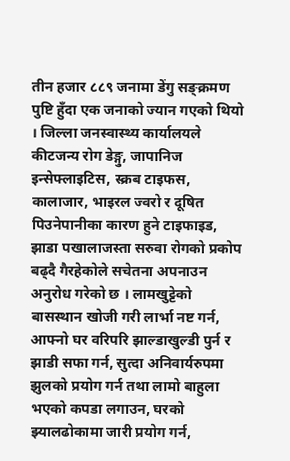तीन हजार ८८९ जनामा डेंगु सङ्क्रमण पुष्टि हुँदा एक जनाको ज्यान गएको थियो । जिल्ला जनस्वास्थ्य कार्यालयले कीटजन्य रोग डेङ्गु, जापानिज इन्सेफ्लाइटिस, स्क्रब टाइफस, कालाजार, भाइरल ज्वरो र दूषित पिउनेपानीका कारण हुने टाइफाइड, झाडा पखालाजस्ता सरुवा रोगको प्रकोप बढ्दै गैरहेकोले सचेतना अपनाउन अनुरोध गरेको छ । लामखुट्टेको बासस्थान खोजी गरी लार्भा नष्ट गर्न, आफ्नो घर वरिपरि झाल्डाखुल्डी पुर्न र झाडी सफा गर्न, सुत्दा अनिवार्यरुपमा झुलको प्रयोग गर्न तथा लामो बाहुला भएको कपडा लगाउन, घरको झ्यालढोकामा जारी प्रयोग गर्न,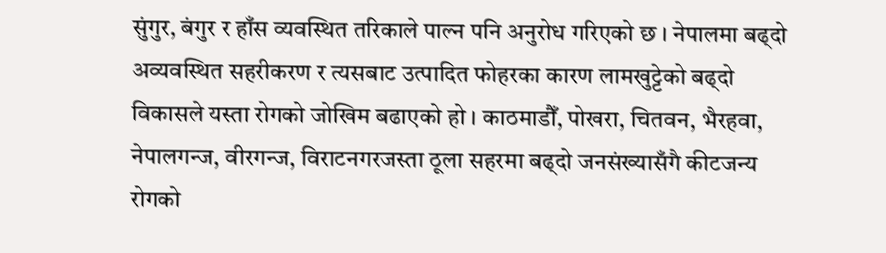सुंगुर, बंगुर र हाँस व्यवस्थित तरिकाले पाल्न पनि अनुरोध गरिएको छ । नेपालमा बढ्दो अव्यवस्थित सहरीकरण र त्यसबाट उत्पादित फोहरका कारण लामखुट्टेको बढ्दो विकासले यस्ता रोगको जोखिम बढाएको हो । काठमाडौँ, पोखरा, चितवन, भैरहवा, नेपालगन्ज, वीरगन्ज, विराटनगरजस्ता ठूला सहरमा बढ्दो जनसंख्यासँगै कीटजन्य रोगको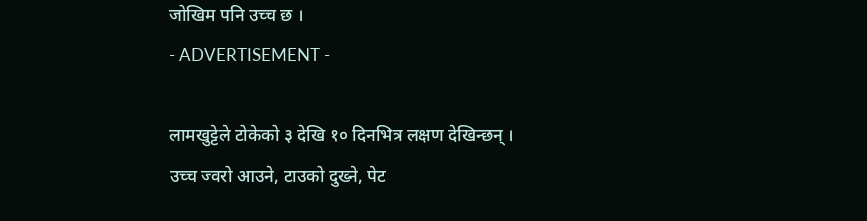जोखिम पनि उच्च छ ।
- ADVERTISEMENT -

लामखुट्टेले टोकेको ३ देखि १० दिनभित्र लक्षण देखिन्छन् । उच्च ज्वरो आउने, टाउको दुख्ने, पेट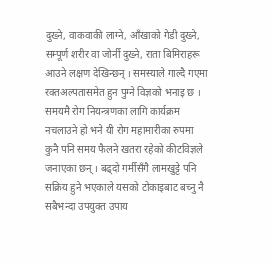दुख्ने, वाकवाकी लाग्ने, आँखाको गेडी दुख्ने, सम्पूर्ण शरीर वा जोर्नी दुख्ने, राता बिमिराहरू आउने लक्षण देखिन्छन् । समस्याले गाल्दै गएमा रक्तअल्पतासमेत हुन पुग्ने विज्ञको भनाइ छ । समयमै रोग नियन्त्रणका लागि कार्यक्रम नचलाउने हो भने यी रोग महामारीका रुपमा कुनै पनि समय फैलने खतरा रहेको कीटविज्ञले जनाएका छन् । बढ्दो गर्मीसँगै लामखुट्टे पनि सक्रिय हुने भएकाले यसको टोकाइबाट बच्नु नै सबैभन्दा उपयुक्त उपाय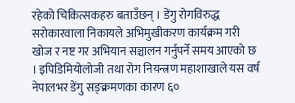रहेको चिकित्सकहरु बताउँछन् । डेंगु रोगविरुद्ध सरोकारवाला निकायले अभिमुखीकरण कार्यक्रम गरी खोज र नष्ट गर अभियान सञ्चालन गर्नुपर्ने समय आएको छ । इपिडिमियोलोजी तथा रोग नियन्त्रण महाशाखाले यस वर्ष नेपालभर डेंगु सङ्क्रमणका कारण ६०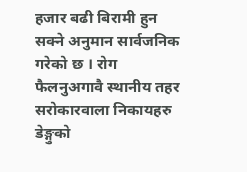हजार बढी बिरामी हुन सक्ने अनुमान सार्वजनिक गरेको छ । रोग फैलनुअगावै स्थानीय तहर सरोकारवाला निकायहरु डेङ्गुको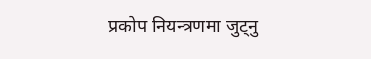प्रकोप नियन्त्रणमा जुट्नु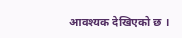आवश्यक देखिएको छ ।